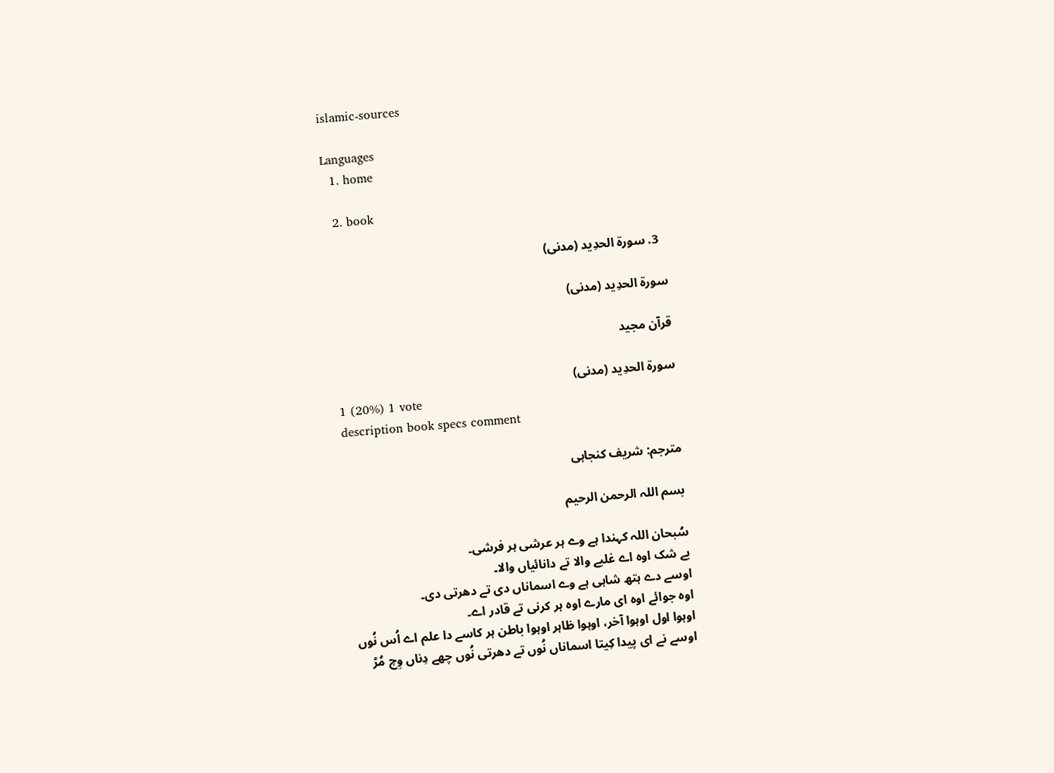islamic-sources

Languages
  1. home

  2. book

  3. سورۃ الحدِید (مدنی)

سورۃ الحدِید (مدنی)

قرآن مجید

سورۃ الحدِید (مدنی)
1 (20%) 1 vote
description book specs comment

مترجم: شریف کنجاہی

بسم اللہ الرحمن الرحیم

سُبحان اللہ کہندا ہے وے ہر عرشی ہر فرشی۔
بے شک اوہ اے غلبے والا تے دانائیاں والا۔
اوسے دے ہتھ شاہی ہے وے اسماناں دی تے دھرتی دی۔
اوہ جوائے اوہ ای مارے اوہ ہر کرنی تے قادر اے۔
اوہوا اول اوہوا آخر، اوہوا ظاہر اوہوا باطن ہر کاسے دا علم اے اُس نُوں
اوسے نے ای پیدا کِیتا اسماناں نُوں تے دھرتی نُوں چھے دِناں وِچ مُڑ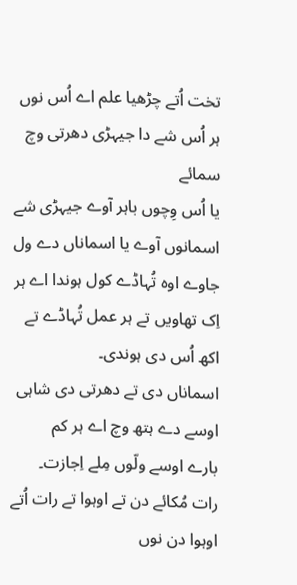تخت اُتے چڑھیا علم اے اُس نوں ہر اُس شے دا جیہڑی دھرتی وچ سمائے
یا اُس وِچوں باہر آوے جیہڑی شے اسمانوں آوے یا اسماناں دے ول
جاوے اوہ تُہاڈے کول ہوندا اے ہر اِک تھاویں تے ہر عمل تُہاڈے تے
اکھ اُس دی ہوندی۔
اسماناں دی تے دھرتی دی شاہی اوسے دے ہتھ وچ اے ہر کم
بارے اوسے ولّوں مِلے اِجازت۔
رات مُکائے دن تے اوہوا تے رات اُتے اوہوا دن نوں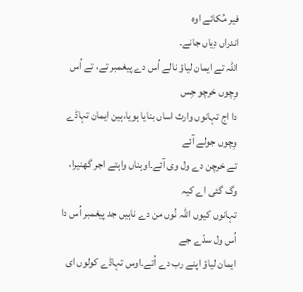فیر مُکائے اوہ
اندراں دِیاں جانے۔
اللہ تے ایمان لیاؤ نالے اُس دے پیغمبر تے، تے اُس وِچوں خرچو جِس
دا اج تہانوں وارث اساں بنایا ہویا،ہین ایمان تہاڈے وِچوں جولے آئے
تے خرچن دے ول وی آئے۔اوہناں واہتے اجر گھنیرا، وگ گئی اے کیہ
تہانوں کیوں اللہ نُوں من دے ناہیں جد پیغمبر اُس دا اُس ول سدّے جے
ایمان لیاؤ اپنے رب دے اُتے۔اوس تہاڈے کولوں ای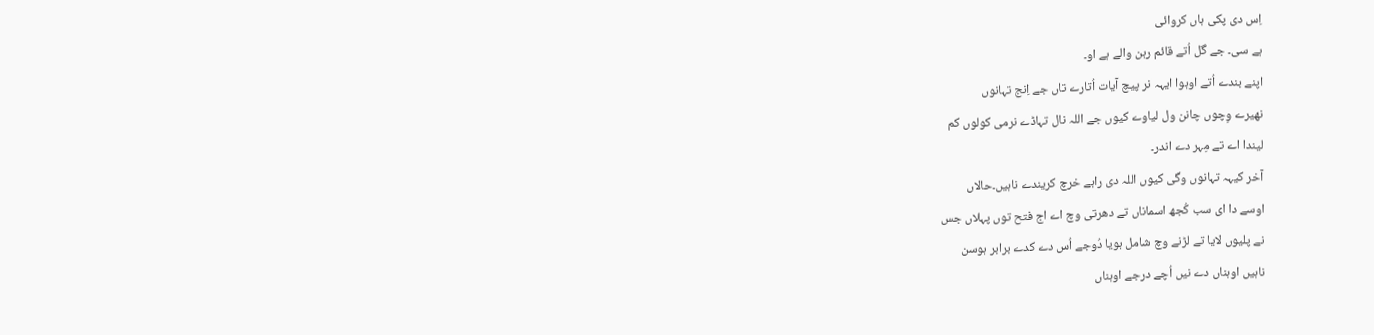اِس دی پکی ہاں کروائی
ہے سی۔ جے گل اُتے قائم رہن والے ہے او۔
اپنے بندے اُتے اوہوا ایہہ نر پیچ آیات اُتارے تاں جے اِنج تہانوں
نھیرے وِچوں چانن ول لیاوے کیوں جے اللہ نال تہاڈے نرمی کولوں کم
لیندا اے تے مِہر دے اندر۔
آخر کیہہ تہانوں وگی کیوں اللہ دی راہے خرچ کریندے ناہیں۔حالاں
اوسے دا ای سب کُجھ اسماناں تے دھرتی وچ اے اج فتح توں پہلاں جس
نے پلیوں لایا تے لڑنے وچ شامل ہویا دُوجے اُس دے کدے برابر ہوسن
ناہیں اوہناں دے نیں اُچے درجے اوہناں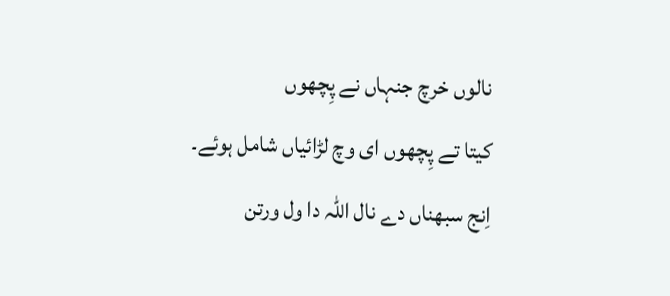نالوں خرچ جنہاں نے پِچھوں
کیتا تے پِچھوں ای وچ لڑائیاں شامل ہوئے۔
اِنج سبھناں دے نال اللہ دا ول ورتن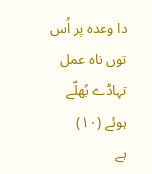دا وعدہ پر اُس توں ناہ عمل
تہاڈے بُھلّے ہوئے (١٠)
ہے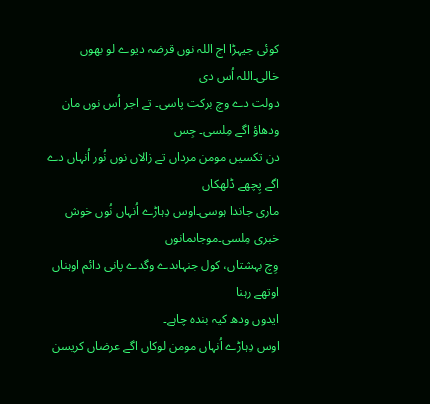کوئی جیہڑا اج اللہ نوں قرضہ دیوے لو بھوں خالی۔اللہ اُس دی
دولت دے وچ برکت پاسی۔ تے اجر اُس نوں مان ودھاؤ اگے مِلسی۔ جِس
دن تکسیں مومن مرداں تے زالاں نوں نُور اُنہاں دے اگے پِچھے ڈلھکاں
ماری جاندا ہوسی۔اوس دِہاڑے اُنہاں نُوں خوش خبری مِلسی۔موجاںمانوں
وِچ بہشتاں، کول جنہاںدے وگدے پانی دائم اوہناں اوتھے رہنا
ایدوں ودھ کیہ بندہ چاہے۔
اوس دِہاڑے اُنہاں مومن لوکاں اگے عرضاں کریسن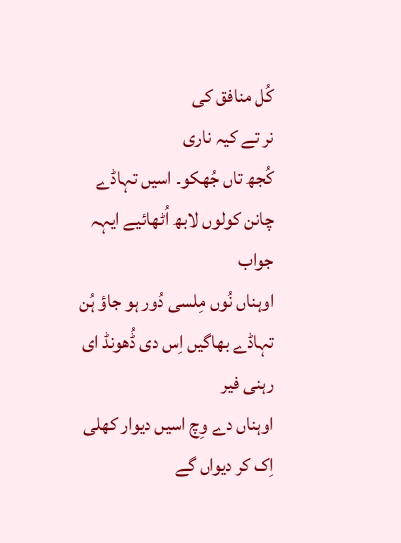کُل منافق کی
نر تے کیہ ناری
کُجھ تاں جُھکو۔ اسیں تہاڈے چانن کولوں لابھ اُٹھائیے ایہہ جواب
اوہناں نُوں مِلسی دُور ہو جاؤ ہُن تہاڈے بھاگیں اِس دی ڈُھونڈ ای رہنی فیر
اوہناں دے وِچ اسیں دیوار کھلی اِک کر دیواں گے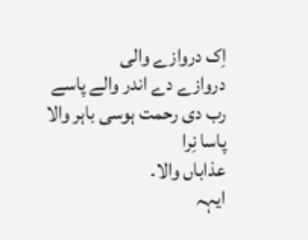اِک دروازے والی
دروازے دے اندر والے پاسے رب دی رحمت ہوسی باہر والا پاسا نِرا
عذاباں والا۔
ایہہ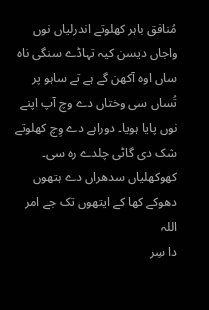مُنافق باہر کھلوتے اندرلیاں نوں واجاں دیسن کیہ تہاڈے سنگی ناہ
ساں اوہ آکھن گے ہے تے ساہو پر تُساں سی وختاں دے وچ آپ اپنے
نوں پایا ہویا۔ دوراہے دے وِچ کھلوتے شک دی گاٹی چلدے رہ سی۔
کھوکھلیاں سدھراں دے ہتھوں دھوکے کھا کے ایتھوں تک جے امر اللہ
دا سِر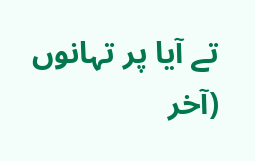تے آیا پر تہانوں (آخر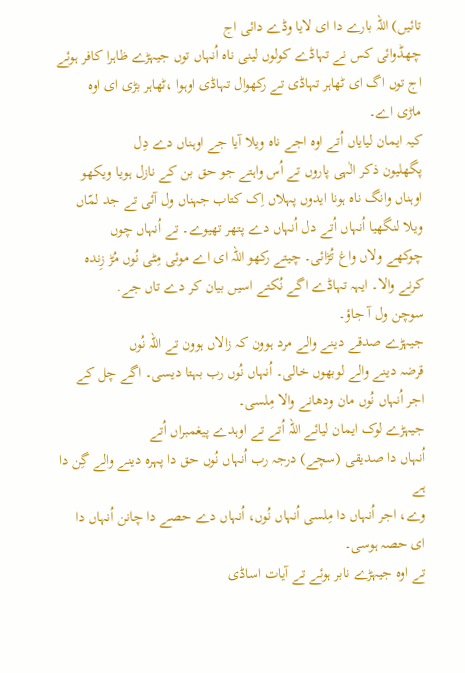تائیں) اللہ بارے دا ای لایا وڈے دائی اج
چھڈوائی کس نے تہاڈے کولوں لینی ناہ اُنہاں توں جیہڑے ظاہرا کافر ہوئے
اج توں اگ ای ٹھاہر تہاڈی تے رکھوال تہاڈی اوہوا ،ٹھاہر بڑی ای اوہ
ماڑی اے۔
کیہ ایمان لیایاں اُتے اوہ اجے ناہ ویلا آیا جے اوہناں دے دِل
پگھلیون ذکر الٰہی پاروں تے اُس واہتے جو حق بن کے نازل ہویا ویکھو
اوہناں وانگ ناہ ہونا ایدوں پہلاں اِک کتاب جہناں ول آئی تے جد لمّاں
ویلا لنگھیا اُنہاں اُتے دل اُنہاں دے پتھر تھیوے۔ تے اُنہاں چوں
چوکھے ولاں واغ تُڑائی۔ چیتے رکھو اللہ ای اے موئی مِٹی نُوں مُڑ زِندہ
کرنے والا۔ ایہہ تہاڈے اگے نُکتے اسیں بیان کر دے تاں جے.
سوچن ول آ جاؤ۔
جیہڑے صدقے دینے والے مرد ہوون کہ زالاں ہوون تے اللہ نُوں
قرضہ دینے والے لوبھوں خالی۔ اُنہاں نُوں رب بہتا دیسی۔ اگے چل کے
اجر اُنہاں نُوں مان ودھانے والا مِلسی۔
جیہڑے لوک ایمان لیائے اللہ اُتے تے اوہدے پیغمبراں اُتے
اُنہاں دا صدیقی (سچے) درجہ رب اُنہاں نُوں حق دا پہرہ دینے والے گِن دا ہے
وے، اجر اُنہاں دا مِلسی اُنہاں نُوں، اُنہاں دے حصے دا چانن اُنہاں دا
ای حصہ ہوسی۔
تے اوہ جیہڑے نابر ہوئے تے آیات اساڈی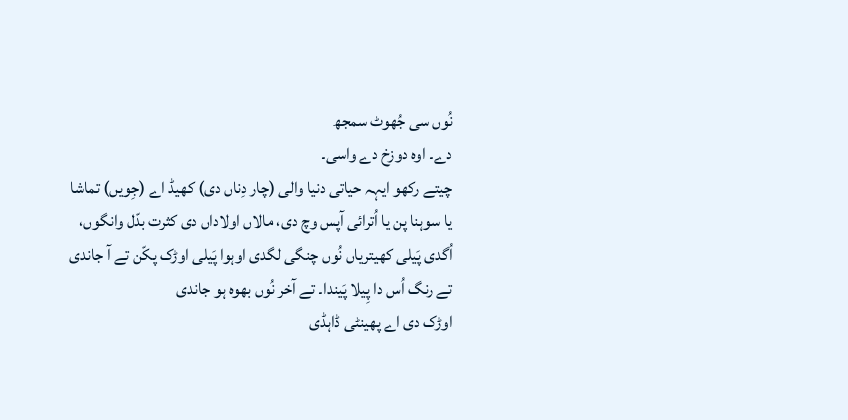نُوں سی جُھوٹ سمجھ
دے۔ اوہ دوزخ دے واسی۔
چیتے رکھو ایہہ حیاتی دنیا والی (چار دِناں دی) کھیڈ اے (جِویں) تماشا
یا سوہنا پن یا اُترائی آپس وچ دی، مالاں اولاداں دی کثرت بدّل وانگوں،
اُگدی پَیلی کھیتریاں نُوں چنگی لگدی اوہوا پَیلی اوڑک پکّن تے آ جاندی
تے رنگ اُس دا پِیلا پَیندا۔ تے آخر نُوں بھوہ ہو جاندی
اوڑک دی اے پھینٹی ڈاہڈی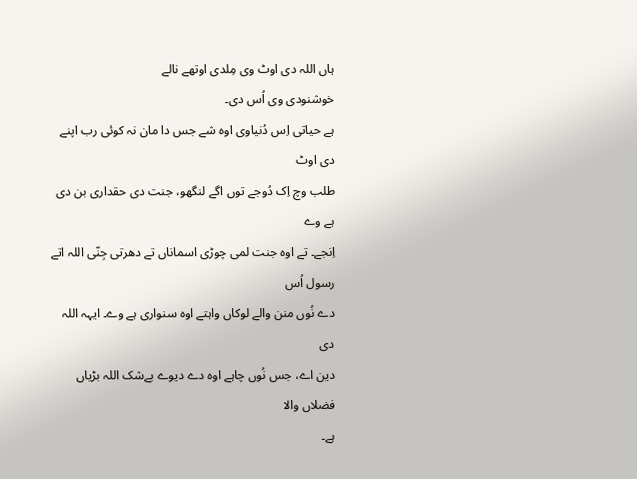ہاں اللہ دی اوٹ وی مِلدی اوتھے نالے
خوشنودی وی اُس دی۔
ہے حیاتی اِس دُنیاوی اوہ شے جس دا مان نہ کوئی رب اپنے دی اوٹ
طلب وچ اِک دُوجے توں اگے لنگھو، جنت دی حقداری بن دی ہے وے
اِنجے۔ تے اوہ جنت لمی چوڑی اسماناں تے دھرتی جِنّی اللہ اتے رسول اُس
دے نُوں منن والے لوکاں واہتے اوہ سنواری ہے وے۔ ایہہ اللہ دی
دین اے، جس نُوں چاہے اوہ دے دیوے بےشک اللہ بڑیاں فضلاں والا
ہے۔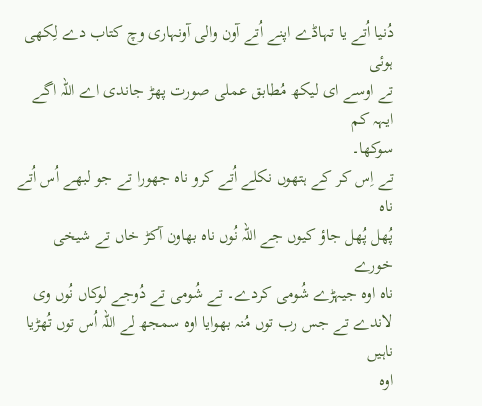دُنیا اُتے یا تہاڈے اپنے اُتے آون والی آونہاری وچ کتاب دے لِکھی ہوئی
تے اوسے ای لیکھ مُطابق عملی صورت پھڑ جاندی اے اللہ اگے ایہہ کم
سوکھا۔
تے اِس کر کے ہتھوں نکلے اُتے کرو ناہ جھورا تے جو لبھے اُس اُتے ناہ
پُھل پُھل جاؤ کیوں جے اللہ نُوں ناہ بھاون آکڑ خاں تے شیخی خورے
ناہ اوہ جیہڑے شُومی کردے۔ تے شُومی تے دُوجے لوکاں نُوں وی
لاندے تے جس رب توں مُنہ بھوایا اوہ سمجھ لے اللہ اُس توں تُھڑیا ناہیں
اوہ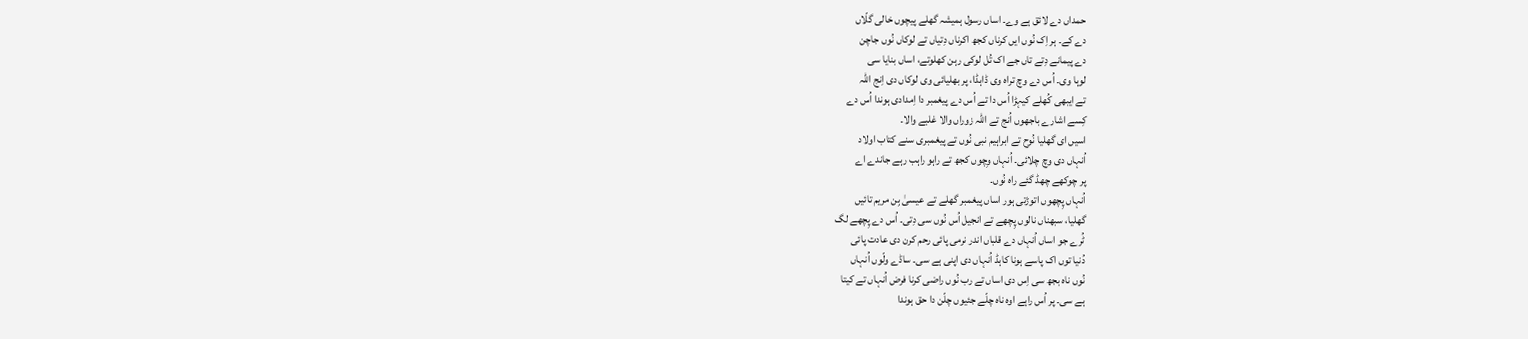حمداں دے لائق ہے وے۔ اساں رسول ہمیشہ گھلے پیچوں خالی گلّاں
دے کے۔ ہر اِک نُوں ایں کرناں کجھ اکرناں دِتیاں تے لوکاں نُوں جاچن
دے پیمانے دِتے تاں جے اک تُل لوکی رہن کھلوتے، اساں بنایا سی
لوہا وی۔ اُس دے وچ تراہ وی ڈاہڈا، پر بھلیائی وی لوکاں دی اِنج اللہ
تے ایبھی کُھلے کیہڑا اُس دا تے اُس دے پیغمبر دا اِمدادی ہوندا اُس دے
کِسے اشارے باجھوں اُنج تے اللہ زوراں والا غلبے والا۔
اسیں ای گھلیا نُوح تے ابراہیم نبی نُوں تے پیغمبری سنے کتاب اولاد
اُنہاں دی وچ چلائی۔ اُنہاں وِچوں کجھ تے راہو راہب رہے جاندے اے
پر چوکھے چھڈ گئے راہ نُوں۔
اُنہاں پِچھوں اتوڑتی ہور اساں پیغمبر گھلے تے عیسیٰ بِن مریم تائیں
گھلیا، سبھناں نالوں پِچھے تے انجیل اُس نُوں سی دِتی۔ اُس دے پِچھے لگ
ٹُرے جو اساں اُنہاں دے قلباں اندر نرمی پائی رحم کرن دی عادت پائی
دُنیا توں اک پاسے ہونا کاہڈ اُنہاں دی اپنی ہے سی۔ ساڈے ولّوں اُنہاں
نُوں ناہ بجھ سی اِس دی اساں تے رب نُوں راضی کرنا فرض اُنہاں تے کیتا
ہے سی۔ پر اُس راہے اوہ ناہ چلّے جئیوں چلّن دا حق ہوندا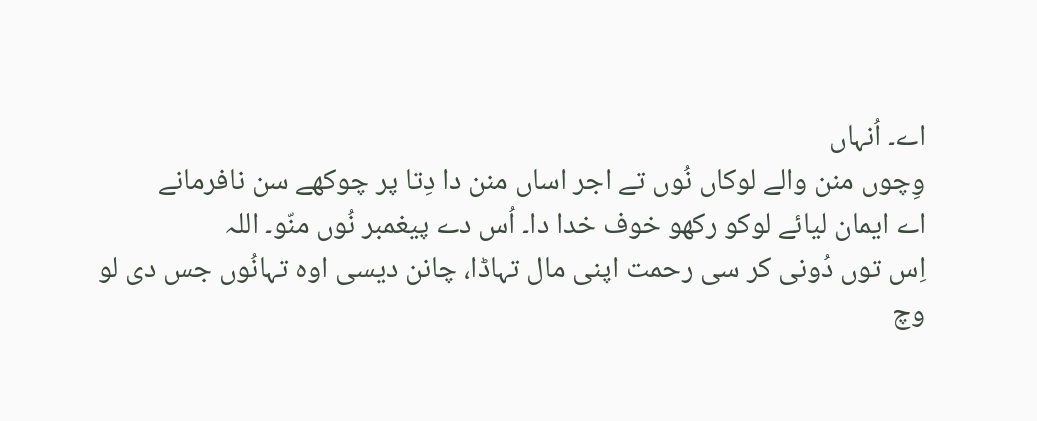اے۔ اُنہاں
وِچوں منن والے لوکاں نُوں تے اجر اساں منن دا دِتا پر چوکھے سن نافرمانے
اے ایمان لیائے لوکو رکھو خوف خدا دا۔ اُس دے پیغمبر نُوں منّو۔ اللہ
اِس توں دُونی کر سی رحمت اپنی مال تہاڈا، چانن دیسی اوہ تہانُوں جس دی لو
وچ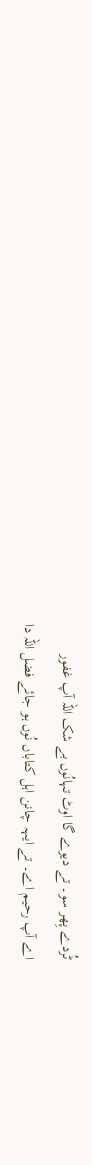ٹُردے پِھر سو۔ تے دیوے گا اوٹ تہانُوں بے شک اللہ آپ غفور
اے آپ رحیم اے۔ تے ایہہ چانن اہل کتاباں نُوں ہو جائے فضل اللہ دا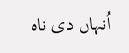اُنہاں دی ناہ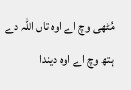مُٹھی وچ اے اوہ تاں اللہ دے ہتھ وچ اے اوہ دیندا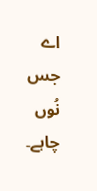اے
جس نُوں چاہے۔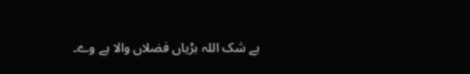بے شک اللہ بڑیاں فضلاں والا ہے وے۔